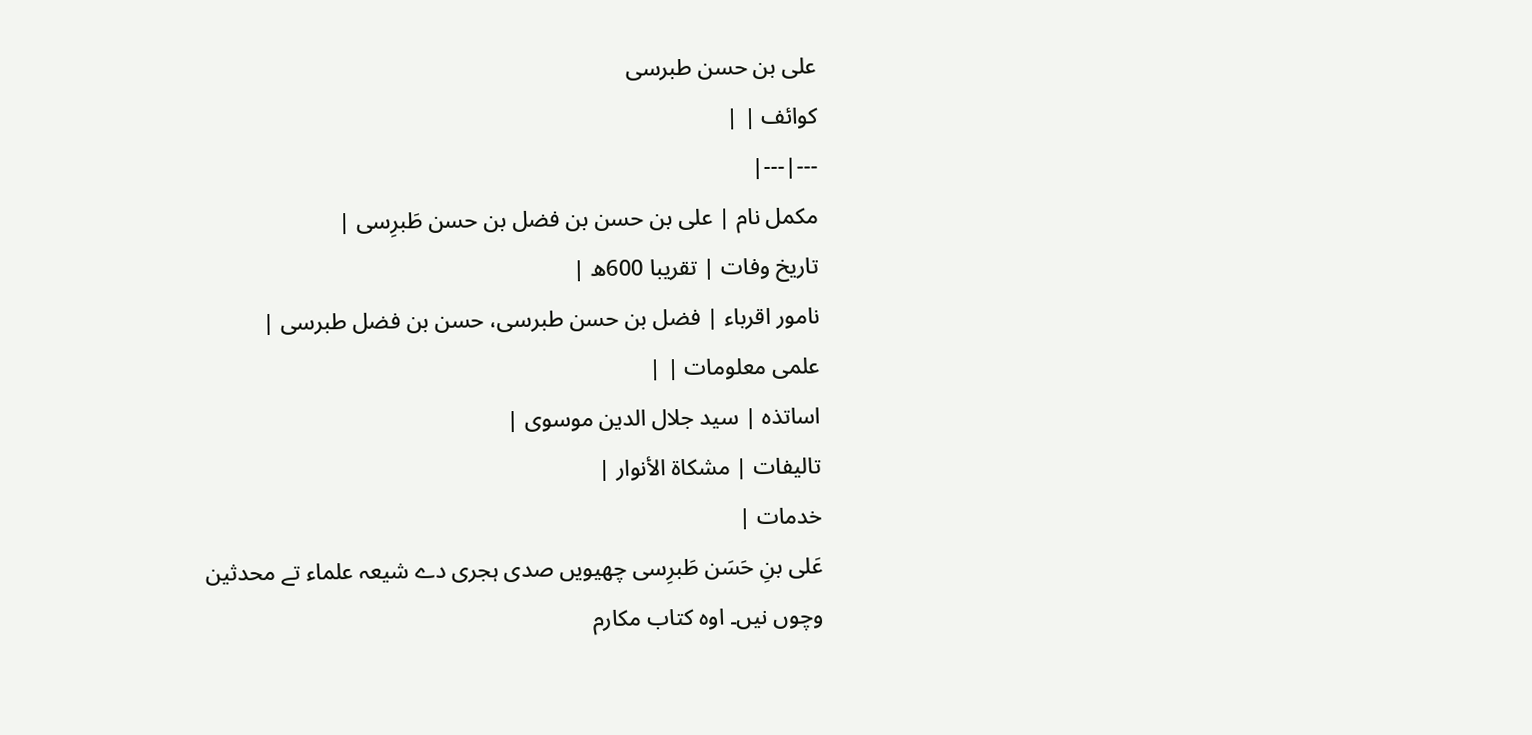علی بن حسن طبرسی
کوائف | |
---|---|
مکمل نام | علی بن حسن بن فضل بن حسن طَبرِسی |
تاریخ وفات | تقریبا 600ھ |
نامور اقرباء | فضل بن حسن طبرسی، حسن بن فضل طبرسی |
علمی معلومات | |
اساتذہ | سید جلال الدین موسوی |
تالیفات | مشکاۃ الأنوار |
خدمات |
عَلی بنِ حَسَن طَبرِسی چھیويں صدی ہجری دے شیعہ علماء تے محدثین وچوں نيں۔ اوہ کتاب مکارم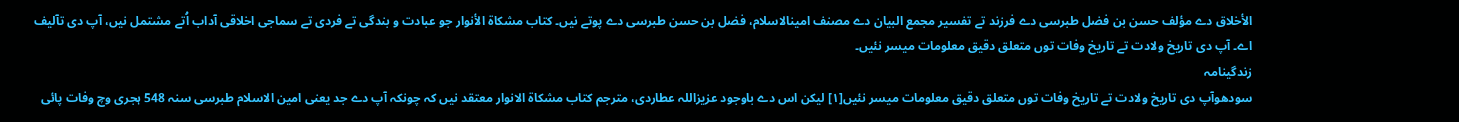الأخلاق دے مؤلف حسن بن فضل طبرسی دے فرزند تے تفسیر مجمع البیان دے مصنف امینالاسلام، فضل بن حسن طبرسی دے پوتے نيں۔ کتاب مشکاۃ الأنوار جو عبادت و بندگی تے فردی تے سماجی اخلاقی آداب اُتے مشتمل نيں، آپ دی تآلیف اے۔ آپ دی تاریخ ولادت تے تاریخ وفات توں متعلق دقیق معلومات میسر نئيں۔
زندگینامہ
سودھوآپ دی تاریخ ولادت تے تاریخ وفات توں متعلق دقیق معلومات میسر نئيں[۱] لیکن اس دے باوجود عزیزاللہ عطاردی، مترجم کتاب مشکاۃ الانوار معتقد نيں کہ چونکہ آپ دے جد یعنی امین الاسلام طبرسی سنہ 548 ہجری وچ وفات پائی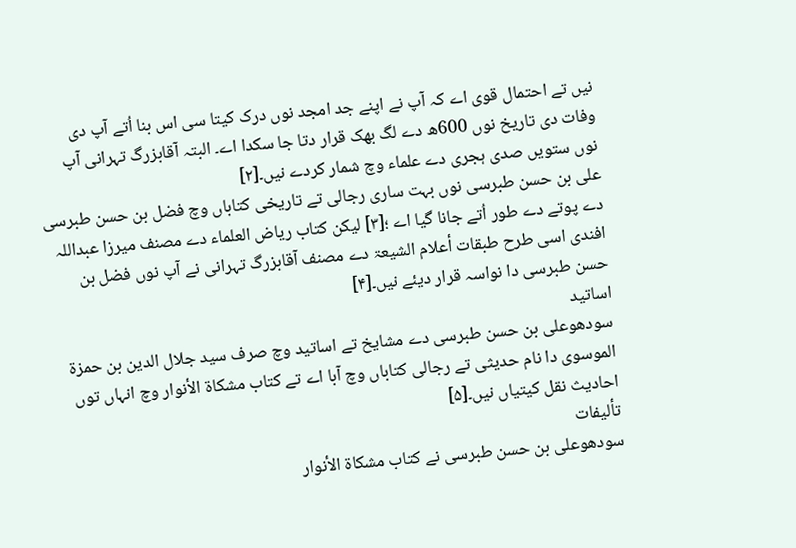نيں تے احتمال قوی اے کہ آپ نے اپنے جد امجد نوں درک کیتا سی اس بنا اُتے آپ دی وفات دی تاریخ نوں 600ھ دے لگ بھک قرار دتا جا سکدا اے۔ البتہ آقابزرگ تہرانی آپ نوں ستويں صدی ہجری دے علماء وچ شمار کردے نيں۔[۲]
علی بن حسن طبرسی نوں بہت ساری رجالی تے تاریخی کتاباں وچ فضل بن حسن طبرسی دے پوتے دے طور اُتے جانا گیا اے ؛[۳] لیکن کتاب ریاض العلماء دے مصنف میرزا عبداللہ افندی اسی طرح طبقات أعلام الشیعۃ دے مصنف آقابزرگ تہرانی نے آپ نوں فضل بن حسن طبرسی دا نواسہ قرار دیئے نيں۔[۴]
اساتید
سودھوعلی بن حسن طبرسی دے مشایخ تے اساتید وچ صرف سید جلال الدین بن حمزۃ الموسوی دا نام حدیثی تے رجالی کتاباں وچ آبا اے تے کتاب مشکاۃ الأنوار وچ انہاں توں احادیث نقل کيتیاں نيں۔[۵]
تألیفات
سودھوعلی بن حسن طبرسی نے کتاب مشکاۃ الأنوار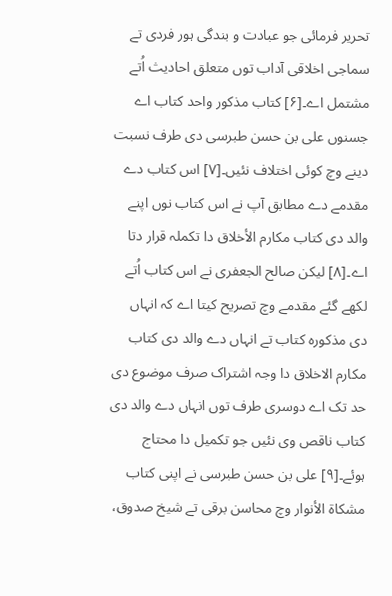تحریر فرمائی جو عبادت و بندگی ہور فردی تے سماجی اخلاقی آداب توں متعلق احادیث اُتے مشتمل اے۔[۶] کتاب مذکور واحد کتاب اے جسنوں علی بن حسن طبرسی دی طرف نسبت دینے وچ کوئی اختلاف نئيں۔[۷] اس کتاب دے مقدمے دے مطابق آپ نے اس کتاب نوں اپنے والد دی کتاب مکارم الأخلاق دا تکملہ قرار دتا اے۔[۸] لیکن صالح الجعفری نے اس کتاب اُتے لکھے گئے مقدمے وچ تصریح کیتا اے کہ انہاں دی مذکورہ کتاب تے انہاں دے والد دی کتاب مکارم الاخلاق دا وجہ اشتراک صرف موضوع دی حد تک اے دوسری طرف توں انہاں دے والد دی کتاب ناقص وی نئيں جو تکمیل دا محتاج ہوئے۔[۹] علی بن حسن طبرسی نے اپنی کتاب مشکاۃ الأنوار وچ محاسن برقی تے شیخ صدوق،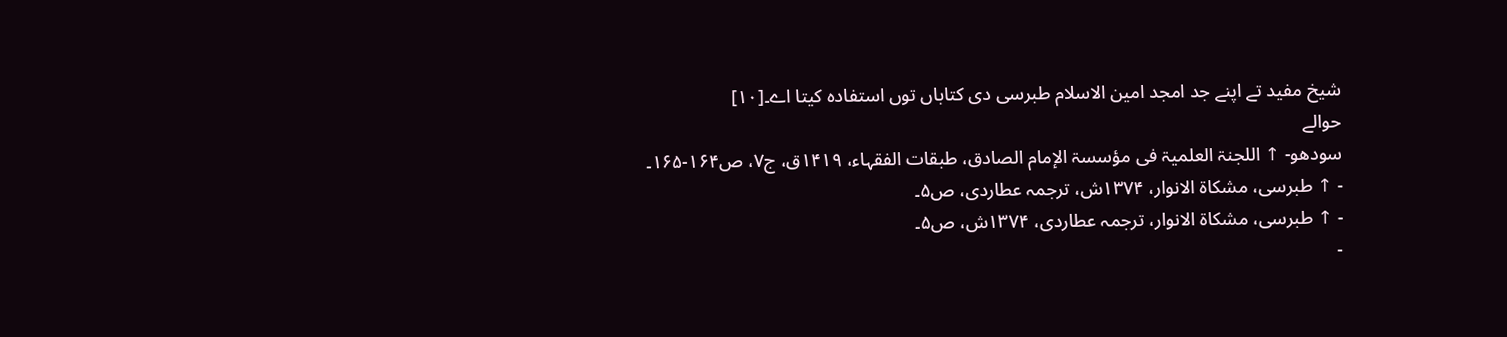شیخ مفید تے اپنے جد امجد امین الاسلام طبرسی دی کتاباں توں استفادہ کیتا اے۔[۱۰]
حوالے
سودھو- ↑ اللجنۃ العلمیۃ فی مؤسسۃ الإمام الصادق، طبقات الفقہاء، ۱۴۱۹ق، ج۷، ص۱۶۴-۱۶۵۔
- ↑ طبرسی، مشکاۃ الانوار، ۱۳۷۴ش، ترجمہ عطاردی، ص۵۔
- ↑ طبرسی، مشکاۃ الانوار، ترجمہ عطاردی، ۱۳۷۴ش، ص۵۔
-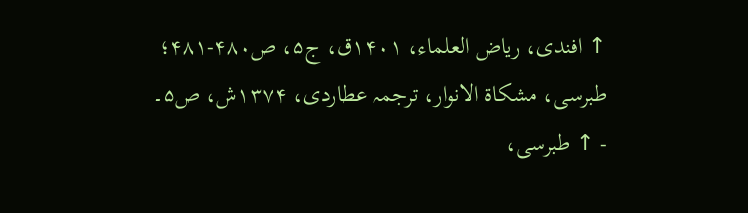↑ افندی، ریاض العلماء، ۱۴۰۱ق، ج۵، ص۴۸۰-۴۸۱؛ طبرسی، مشکاۃ الانوار، ترجمہ عطاردی، ۱۳۷۴ش، ص۵۔
- ↑ طبرسی،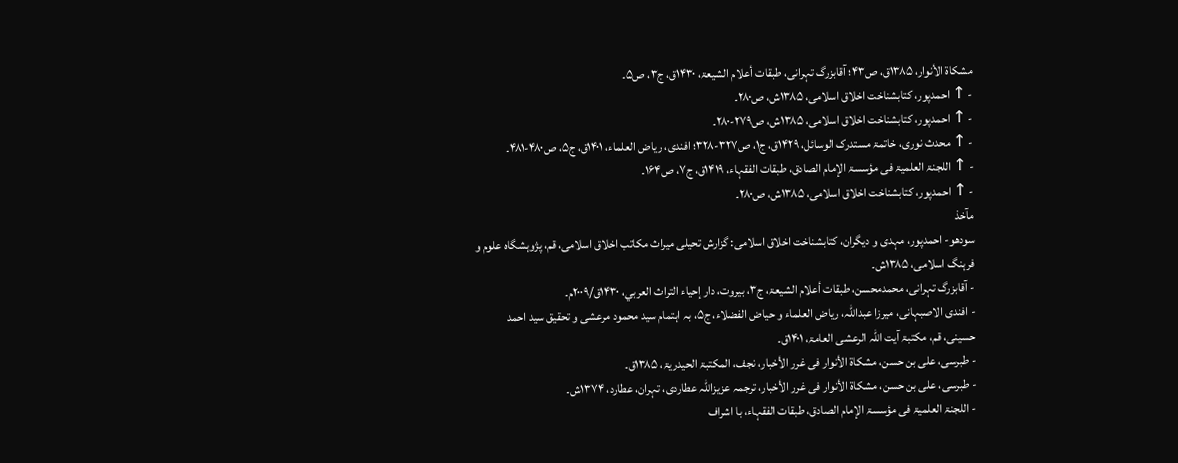مشکاۃ الأنوار، ۱۳۸۵ق، ص۴۳؛ آقابزرگ تہرانی، طبقات أعلام الشیعۃ، ۱۴۳۰ق، ج۳، ص۵۔
- ↑ احمدپور، کتابشناخت اخلاق اسلامی، ۱۳۸۵ش، ص۲۸۰۔
- ↑ احمدپور، کتابشناخت اخلاق اسلامی، ۱۳۸۵ش، ص۲۷۹-۲۸۰۔
- ↑ محدث نوری، خاتمۃ مستدرک الوسائل، ۱۴۲۹ق، ج۱، ص۳۲۷-۳۲۸؛ افندی، ریاض العلماء، ۱۴۰۱ق، ج۵، ص۴۸۰-۴۸۱۔
- ↑ اللجنۃ العلمیۃ فی مؤسسۃ الإمام الصادق، طبقات الفقہاء، ۱۴۱۹ق، ج۷، ص۱۶۴۔
- ↑ احمدپور، کتابشناخت اخلاق اسلامی، ۱۳۸۵ش، ص۲۸۰۔
مآخذ
سودھو- احمدپور، مہدی و دیگران، کتابشناخت اخلاق اسلامی: گزارش تحیلی میراث مکاتب اخلاق اسلامی، قم، پژوہشگاہ علوم و فرہنگ اسلامی، ۱۳۸۵ش۔
- آقابزرگ تہرانی، محمدمحسن، طبقات أعلام الشیعۃ، ج۳، بیروت، دار إحیاء التراث العربي، ۱۴۳۰ق/۲۰۰۹م۔
- افندی الاصبہانی، میرزا عبداللہ، ریاض العلماء و حیاض الفضلاء، ج۵، بہ اہتمام سید محمود مرعشی و تحقیق سید احمد حسینی، قم، مکتبۃ آیت اللہ الرعشی العامۃ، ۱۴۰۱ق۔
- طبرسی، علی بن حسن، مشکاۃ الأنوار فی غرر الأخبار، نجف، المکتبۃ الحیدریۃ، ۱۳۸۵ق۔
- طبرسی، علی بن حسن، مشکاۃ الأنوار فی غرر الأخبار، ترجمہ عزیزاللہ عطاردی، تہران، عطارد، ۱۳۷۴ش۔
- اللجنۃ العلمیۃ فی مؤسسۃ الإمام الصادق، طبقات الفقہاء، با اشراف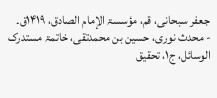جعفر سبحانی، قم، مؤسسۃ الإمام الصادق، ۱۴۱۹ق۔
- محدث نوری، حسین بن محمدتقی، خاتمۃ مستدرک الوسائل، ج۱، تحقیق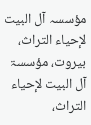مؤسسہ آل البیت لإحیاء التراث، بیروت، مؤسسۃ آل البیت لإحیاء التراث،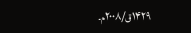۱۴۲۹ق/۲۰۰۸م۔